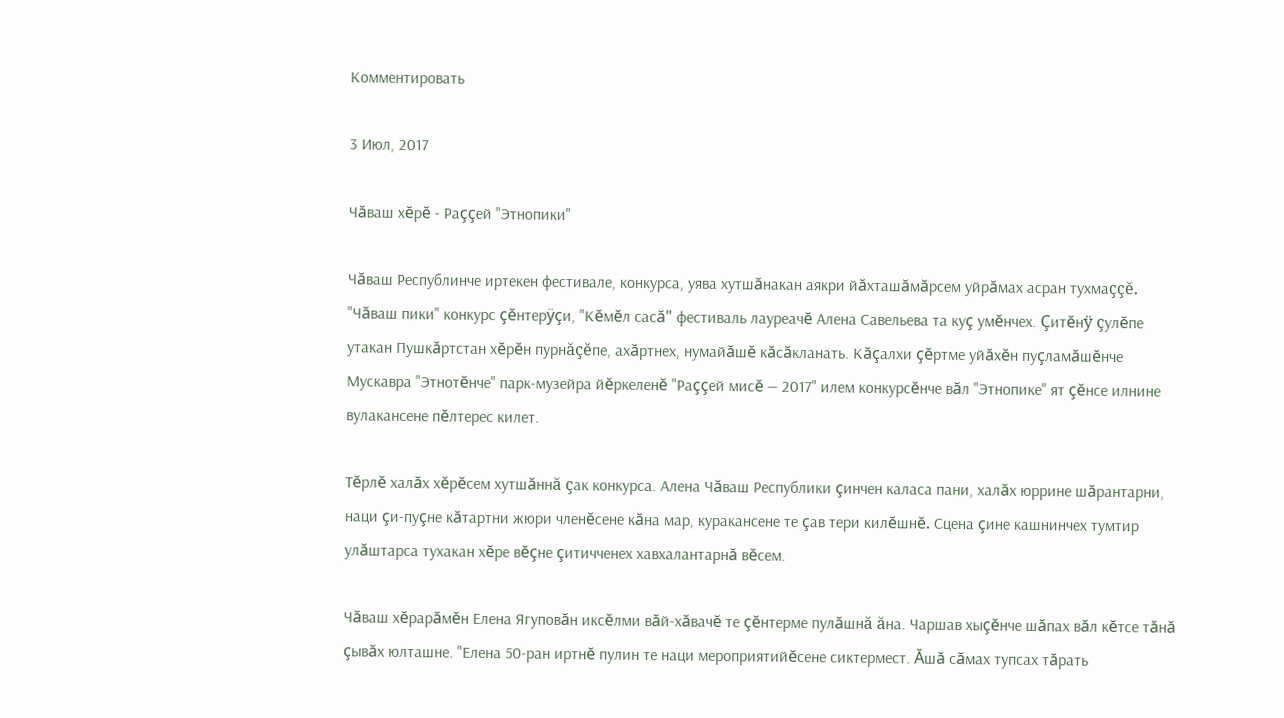Комментировать

3 Июл, 2017

Чăваш хĕрĕ - Раççей "Этнопики"

Чăваш Республинче иртекен фестивале, конкурса, уява хутшăнакан аякри йăхташăмăрсем уйрăмах асран тухмаççĕ. "Чăваш пики" конкурс çĕнтерÿçи, "Кĕмĕл сасă" фестиваль лауреачĕ Алена Савельева та куç умĕнчех. Çитĕнÿ çулĕпе утакан Пушкăртстан хĕрĕн пурнăçĕпе, ахăртнех, нумайăшĕ кăсăкланать. Кăçалхи çĕртме уйăхĕн пуçламăшĕнче Мускавра "Этнотĕнче" парк-музейра йĕркеленĕ "Раççей мисĕ — 2017" илем конкурсĕнче вăл "Этнопике" ят çĕнсе илнине вулакансене пĕлтерес килет.

Тĕрлĕ халăх хĕрĕсем хутшăннă çак конкурса. Алена Чăваш Республики çинчен каласа пани, халăх юррине шăрантарни, наци çи-пуçне кăтартни жюри членĕсене кăна мар, куракансене те çав тери килĕшнĕ. Сцена çине кашнинчех тумтир улăштарса тухакан хĕре вĕçне çитичченех хавхалантарнă вĕсем.

Чăваш хĕрарăмĕн Елена Ягуповăн иксĕлми вăй-хăвачĕ те çĕнтерме пулăшнă ăна. Чаршав хыçĕнче шăпах вăл кĕтсе тăнă çывăх юлташне. "Елена 50-ран иртнĕ пулин те наци мероприятийĕсене сиктермест. Ăшă сăмах тупсах тăрать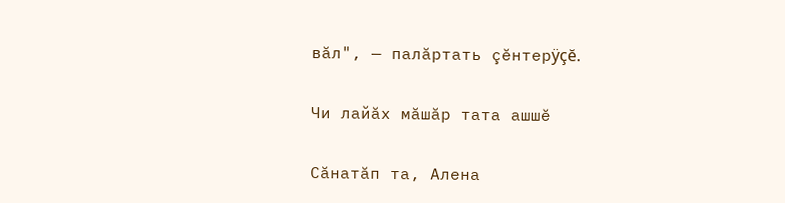вăл", — палăртать çĕнтерÿçĕ.

Чи лайăх мăшăр тата ашшĕ

Сăнатăп та, Алена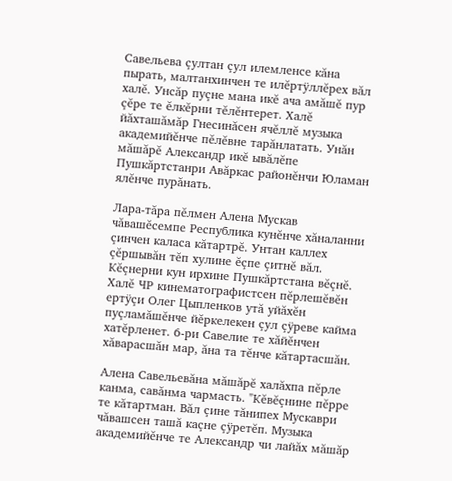Савельева çултан çул илемленсе кăна пырать, малтанхинчен те илĕртÿллĕрех вăл халĕ. Унсăр пуçне мана икĕ ача амăшĕ пур çĕре те ĕлкĕрни тĕлĕнтерет. Халĕ йăхташăмăр Гнесинăсен ячĕллĕ музыка академийĕнче пĕлĕвне тарăнлатать. Унăн мăшăрĕ Александр икĕ ывăлĕпе Пушкăртстанри Авăркас районĕнчи Юламан ялĕнче пурăнать.

Лара-тăра пĕлмен Алена Мускав чăвашĕсемпе Республика кунĕнче хăналанни çинчен каласа кăтартрĕ. Унтан каллех çĕршывăн тĕп хулине ĕçпе çитнĕ вăл. Кĕçнерни кун ирхине Пушкăртстана вĕçнĕ. Халĕ ЧР кинематографистсен пĕрлешĕвĕн ертÿçи Олег Цыпленков утă уйăхĕн пуçламăшĕнче йĕркелекен çул çÿреве кайма хатĕрленет. 6-ри Савелие те хăйĕнчен хăварасшăн мар, ăна та тĕнче кăтартасшăн.

Алена Савельевăна мăшăрĕ халăхпа пĕрле канма, савăнма чармасть. "Кĕвĕçнине пĕрре те кăтартман. Вăл çине тăнипех Мускаври чăвашсен ташă каçне çÿретĕп. Музыка академийĕнче те Александр чи лайăх мăшăр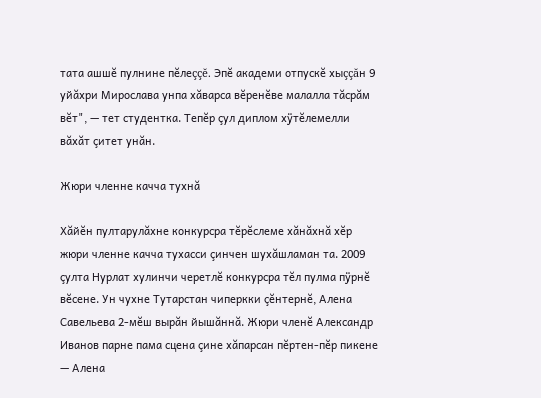тата ашшĕ пулнине пĕлеççĕ. Эпĕ академи отпускĕ хыççăн 9 уйăхри Мирослава унпа хăварса вĕренĕве малалла тăсрăм вĕт", — тет студентка. Тепĕр çул диплом хÿтĕлемелли вăхăт çитет унăн.

Жюри членне качча тухнă

Хăйĕн пултарулăхне конкурсра тĕрĕслеме хăнăхнă хĕр жюри членне качча тухасси çинчен шухăшламан та. 2009 çулта Нурлат хулинчи черетлĕ конкурсра тĕл пулма пÿрнĕ вĕсене. Ун чухне Тутарстан чиперкки çĕнтернĕ, Алена Савельева 2-мĕш вырăн йышăннă. Жюри членĕ Александр Иванов парне пама сцена çине хăпарсан пĕртен-пĕр пикене — Алена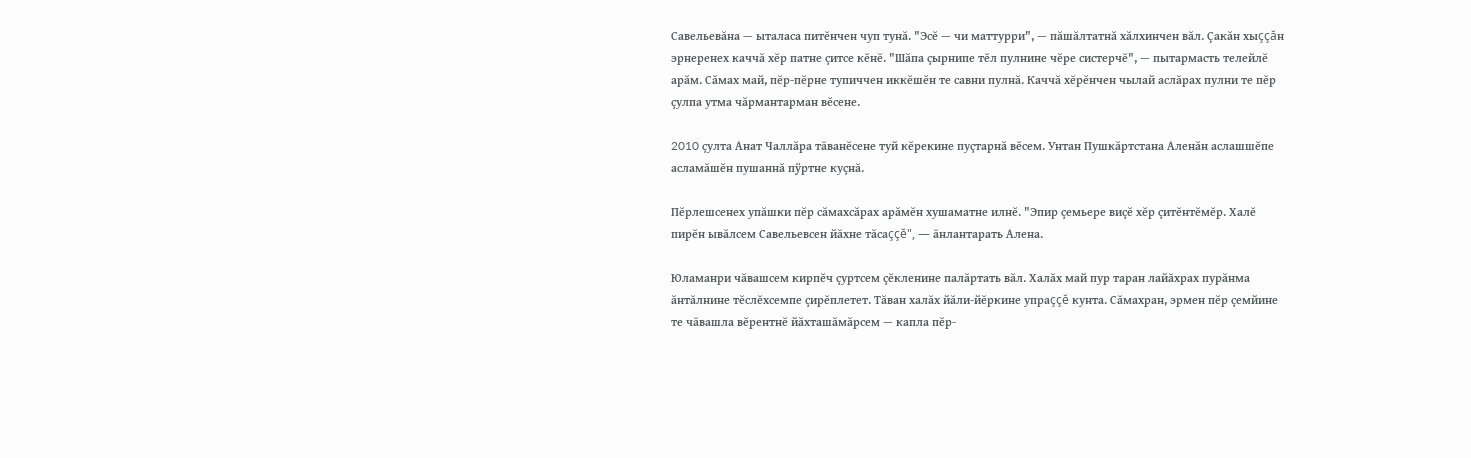Савельевăна — ыталаса питĕнчен чуп тунă. "Эсĕ — чи маттурри", — пăшăлтатнă хăлхинчен вăл. Çакăн хыççăн эрнеренех каччă хĕр патне çитсе кĕнĕ. "Шăпа çырнипе тĕл пулнине чĕре систерчĕ", — пытармасть телейлĕ арăм. Сăмах май, пĕр-пĕрне тупиччен иккĕшĕн те савни пулнă. Каччă хĕрĕнчен чылай аслăрах пулни те пĕр çулпа утма чăрмантарман вĕсене.

2010 çулта Анат Чаллăра тăванĕсене туй кĕрекине пуçтарнă вĕсем. Унтан Пушкăртстана Аленăн аслашшĕпе асламăшĕн пушаннă пÿртне куçнă.

Пĕрлешсенех упăшки пĕр сăмахсăрах арăмĕн хушаматне илнĕ. "Эпир çемьере виçĕ хĕр çитĕнтĕмĕр. Халĕ пирĕн ывăлсем Савельевсен йăхне тăсаççĕ", — ăнлантарать Алена.

Юламанри чăвашсем кирпĕч çуртсем çĕкленине палăртать вăл. Халăх май пур таран лайăхрах пурăнма ăнтăлнине тĕслĕхсемпе çирĕплетет. Тăван халăх йăли-йĕркине упраççĕ кунта. Сăмахран, эрмен пĕр çемйине те чăвашла вĕрентнĕ йăхташăмăрсем — капла пĕр-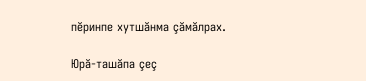пĕринпе хутшăнма çăмăлрах.

Юрă-ташăпа çеç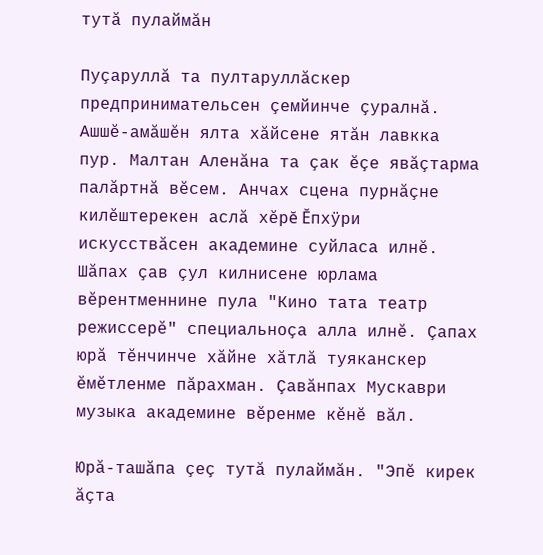тутă пулаймăн

Пуçаруллă та пултаруллăскер предпринимательсен çемйинче çуралнă. Ашшĕ-амăшĕн ялта хăйсене ятăн лавкка пур. Малтан Аленăна та çак ĕçе явăçтарма палăртнă вĕсем. Анчах сцена пурнăçне килĕштерекен аслă хĕрĕ Ĕпхÿри искусствăсен академине суйласа илнĕ. Шăпах çав çул килнисене юрлама вĕрентменнине пула "Кино тата театр режиссерĕ" специальноçа алла илнĕ. Çапах юрă тĕнчинче хăйне хăтлă туяканскер ĕмĕтленме пăрахман. Çавăнпах Мускаври музыка академине вĕренме кĕнĕ вăл.

Юрă-ташăпа çеç тутă пулаймăн. "Эпĕ кирек ăçта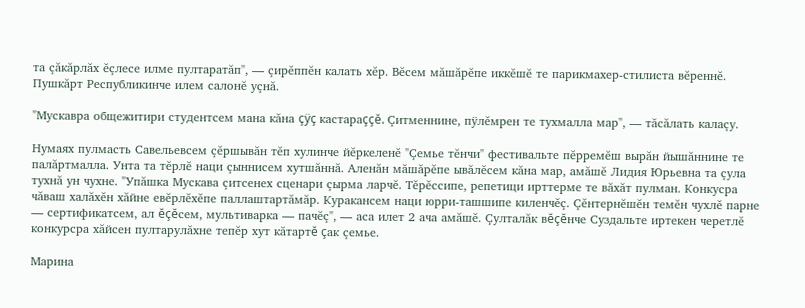та çăкăрлăх ĕçлесе илме пултаратăп", — çирĕппĕн калать хĕр. Вĕсем мăшăрĕпе иккĕшĕ те парикмахер-стилиста вĕреннĕ. Пушкăрт Республикинче илем салонĕ уçнă.

"Мускавра общежитири студентсем мана кăна çÿç кастараççĕ. Çитменнине, пÿлĕмрен те тухмалла мар", — тăсăлать калаçу.

Нумаях пулмасть Савельевсем çĕршывăн тĕп хулинче йĕркеленĕ "Çемье тĕнчи" фестивальте пĕрремĕш вырăн йышăннине те палăртмалла. Унта та тĕрлĕ наци çыннисем хутшăннă. Аленăн мăшăрĕпе ывăлĕсем кăна мар, амăшĕ Лидия Юрьевна та çула тухнă ун чухне. "Упăшка Мускава çитсенех сценари çырма ларчĕ. Тĕрĕссипе, репетици ирттерме те вăхăт пулман. Конкусра чăваш халăхĕн хăйне евĕрлĕхĕпе паллаштартăмăр. Куракансем наци юрри-ташшипе киленчĕç. Çĕнтернĕшĕн темĕн чухлĕ парне — сертификатсем, ал ĕçĕсем, мультиварка — пачĕç", — аса илет 2 ача амăшĕ. Çулталăк вĕçĕнче Суздальте иртекен черетлĕ конкурсра хăйсен пултарулăхне тепĕр хут кăтартĕ çак çемье.

Марина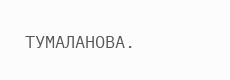ТУМАЛАНОВА.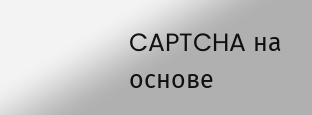CAPTCHA на основе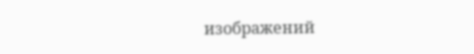изображений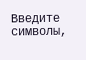Введите символы,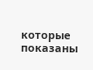которые показаны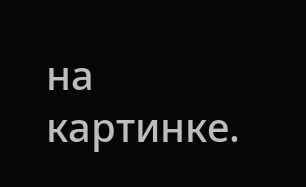на картинке.